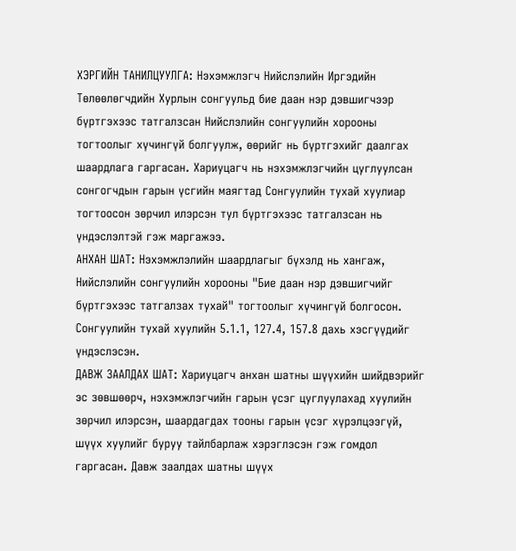ХЭРГИЙН ТАНИЛЦУУЛГА: Нэхэмжлэгч Нийслэлийн Иргэдийн Төлөөлөгчдийн Хурлын сонгуульд бие даан нэр дэвшигчээр бүртгэхээс татгалзсан Нийслэлийн сонгуулийн хорооны тогтоолыг хүчингүй болгуулж, өөрийг нь бүртгэхийг даалгах шаардлага гаргасан. Хариуцагч нь нэхэмжлэгчийн цуглуулсан сонгогчдын гарын үсгийн маягтад Сонгуулийн тухай хуулиар тогтоосон зөрчил илэрсэн тул бүртгэхээс татгалзсан нь үндэслэлтэй гэж маргажээ.
АНХАН ШАТ: Нэхэмжлэлийн шаардлагыг бүхэлд нь хангаж, Нийслэлийн сонгуулийн хорооны "Бие даан нэр дэвшигчийг бүртгэхээс татгалзах тухай" тогтоолыг хүчингүй болгосон. Сонгуулийн тухай хуулийн 5.1.1, 127.4, 157.8 дахь хэсгүүдийг үндэслэсэн.
ДАВЖ ЗААЛДАХ ШАТ: Хариуцагч анхан шатны шүүхийн шийдвэрийг эс зөвшөөрч, нэхэмжлэгчийн гарын үсэг цуглуулахад хуулийн зөрчил илэрсэн, шаардагдах тооны гарын үсэг хүрэлцээгүй, шүүх хуулийг буруу тайлбарлаж хэрэглэсэн гэж гомдол гаргасан. Давж заалдах шатны шүүх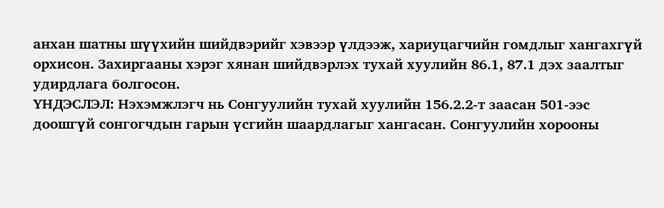анхан шатны шүүхийн шийдвэрийг хэвээр үлдээж, хариуцагчийн гомдлыг хангахгүй орхисон. Захиргааны хэрэг хянан шийдвэрлэх тухай хуулийн 86.1, 87.1 дэх заалтыг удирдлага болгосон.
ҮНДЭСЛЭЛ: Нэхэмжлэгч нь Сонгуулийн тухай хуулийн 156.2.2-т заасан 501-ээс доошгүй сонгогчдын гарын үсгийн шаардлагыг хангасан. Сонгуулийн хорооны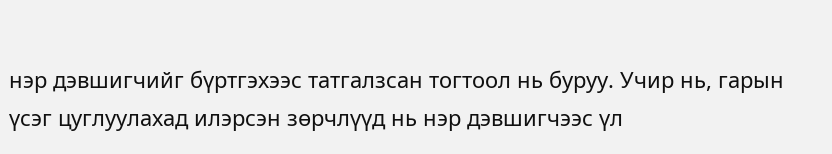нэр дэвшигчийг бүртгэхээс татгалзсан тогтоол нь буруу. Учир нь, гарын үсэг цуглуулахад илэрсэн зөрчлүүд нь нэр дэвшигчээс үл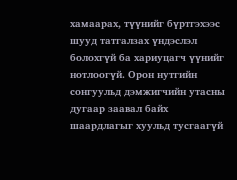хамаарах, түүнийг бүртгэхээс шууд татгалзах үндэслэл болохгүй ба хариуцагч үүнийг нотлоогүй. Орон нутгийн сонгуульд дэмжигчийн утасны дугаар заавал байх шаардлагыг хуульд тусгаагүй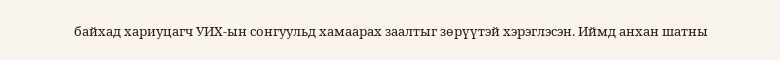байхад хариуцагч УИХ-ын сонгуульд хамаарах заалтыг зөрүүтэй хэрэглэсэн. Иймд анхан шатны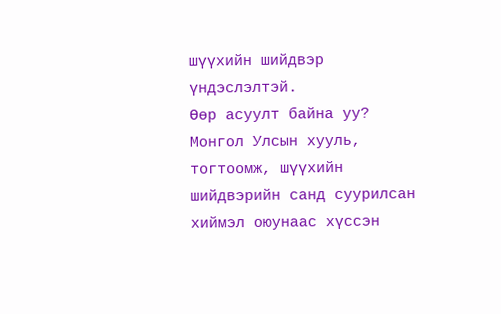шүүхийн шийдвэр үндэслэлтэй.
Өөр асуулт байна уу?
Монгол Улсын хууль, тогтоомж, шүүхийн шийдвэрийн санд суурилсан хиймэл оюунаас хүссэн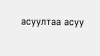асуултаа асуу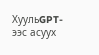ХуульGPT-ээс асуух